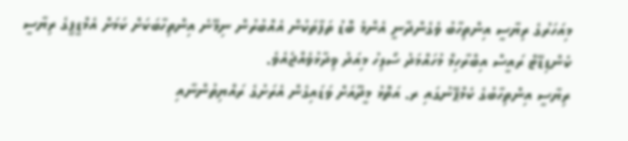މިއަހަރުގެ ރިޔާސީ އިންތިހާބު ވެގެންދާނީ އެންމެ ބޮޑު ތަފާތަކުން އެއްބުރުން ނިމޭނެ އިންތިހާބަކަށް ކަމަށް އެމްޑީޕީގެ ރިޔާސީ ކެންޑިޑޭޓް ރައީސް އިބްރާހިމް މުހައްމަދު ސޯލިހު މިއަދު ވިދާޅުވެއްޖެއެވެ.
ރިޔާސީ އިންތިހާބުގެ ކެމްޕޭނުގައި ރ. އަތޮޅު މީދޫއަށް ވަޑައިގެން އެރަށުގެ ރައްޔިތުންނާއި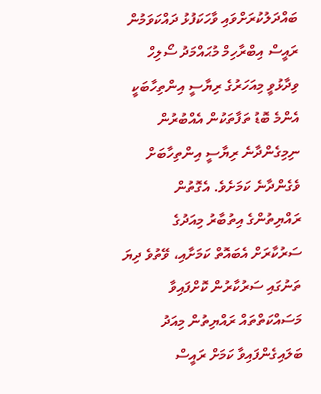ބައްދަލުކުރަށްވައި ވާހަކަފުޅު ދައްކަވަމުން ރައީސް އިބްރާހިމް މުޙައްމަދު ސޯލިހް ވިދާޅުވީ މިއަހަރުގެ ރިޔާސީ އިންތިހާބަކީ އެންމެ ބޮޑު ތަފާތަކުން އެއްބުރުން ނިމިގެންދާނެ ރިޔާސީ އިންތިހާބަށް ވެގެންދާނެ ކަމަށެވެ. އެގޮތުން ރައްޔިތުންގެ އިތުބާރު މިއަދުގެ ސަރުކާރަށް އެބައޮތް ކަމަށާއި، ވޭތުވެ ދިޔަ ތަނުގައި ސަރުކާރުން ކޮށްފައިވާ މަސައްކަތްތައް ރައްޔިތުން މިއަދު ބަލައިގެންފައިވާ ކަމަށް ރައީސް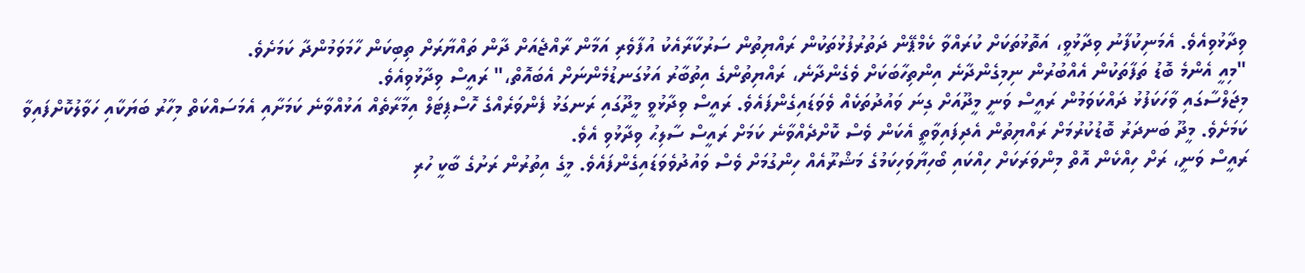ވިދާޅުވިއެވެ. އެމަނިކުފާނު ވިދާޅުވީ، އަތޮޅުތަކަށް ކުރައްވާ ކެމްޕޭން ދަތުރުފުޅުތަކުން ރައްޔިތުން ސަރުކާރާއެކު އުފާވެރި އަމާން ރާއްޖެއަށް ދާން ތައްޔާރަށް ތިބިކަން ހާމަވަމުންދާ ކަމަށެވެ.
"މިއީ އެންމެ ބޮޑު ތަފާތަކުން އެއްބުރުން ނިމިގެންދާނެ އިންތިހާބަކަށް ވެގެންދާނެ، ރައްޔިތުންގެ އިތުބާރު އަޅުގަނޑުމެންނަށް އެބައޮތް،" ރައީސް ވިދާޅުވިއެވެ.
މިޖަލްސާގައި ވާހަކަފުޅު ދައްކަވަމުން ރައީސް ވަނީ މީދޫއަށް ގިނަ ވައުދުތަކެއް ވެވަޑައިގެންފައެވެ. ރައީސް ވިދާޅުވީ މީދޫގައި ރަނގަޅު ފެންވަރެއްގެ ހޮސްޕިޓަލް އިމާރާތެއް އަޅުއްވާނެ ކަމަށާއި އެމަސައްކަތް މިހާރު ބަޔަކާއި ހަވާލުކޮށްފައިވާ ކަމަށެވެ. މީދޫ ބަނދަރު ބޮޑުކުރުމަށް ރައްޔިތުން އެދިފައިވާތީ އެކަން ވެސް ކޮށްދެއްވާނެ ކަމަށް ރައީސް ސާލިޙު ވިދާޅުވި އެވެ.
ރައީސް ވަނީ، ރަށް ހިއްކެން އޮތް މިންވަރަކަށް ހިއްކައި ބޯހިޔާވަހިކަމުގެ މަޝްރޫއެއް ހިންގުމަށް ވެސް ވައުދުވެވަޑައިގެންފައެވެ. މީގެ އިތުރުން ރަށުގެ ބާކީ ހުރި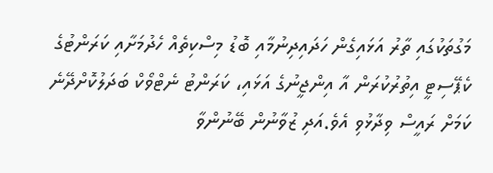މަގުތަކުގައި ތާރު އަޅައިގެން ހަދައިދިނުމާއި ބޮޑު މިސްކިތެއް ހެދުމަށާއި ކަރަންޓުގެ ކެޕޭސިޓީ އިތުރުކުރަން އާ އިންޖީނުގެ އަޅައި، ކަރަންޓު ނެޓްވޯކް ބަދަލުކޮށްދޭނެ ކަމަށް ރައީސް ވިދާޅުވި އެވެ.އަދި ޒުވާނުން ބޭނުންވާ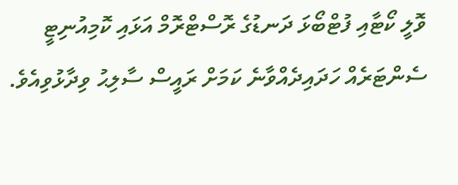ވޮލީ ކޯޓާއި ފުޓްބޯޅަ ދަނޑުގެ ރޮސްޓްރޮމް އަޅައި ކޮމިއުނިޓީ ސެންޓަރެއް ހަދައިދެއްވާނެ ކަމަށް ރައީސް ސާލިޙު ވިދާޅުވިއެވެ.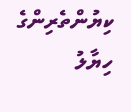ކިޔުންތެރިންގެ ހިޔާލު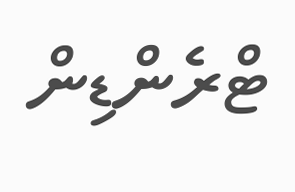ޓްރެންޑިން